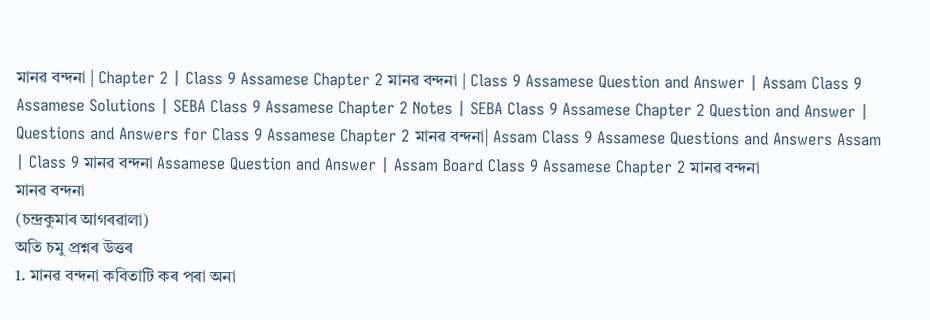মানৱ বন্দনা | Chapter 2 | Class 9 Assamese Chapter 2 মানৱ বন্দনা | Class 9 Assamese Question and Answer | Assam Class 9 Assamese Solutions | SEBA Class 9 Assamese Chapter 2 Notes | SEBA Class 9 Assamese Chapter 2 Question and Answer | Questions and Answers for Class 9 Assamese Chapter 2 মানৱ বন্দনা| Assam Class 9 Assamese Questions and Answers Assam | Class 9 মানৱ বন্দনা Assamese Question and Answer | Assam Board Class 9 Assamese Chapter 2 মানৱ বন্দনা
মানৱ বন্দনা
(চন্দ্ৰকুমাৰ আগৰৱালা)
অতি চমু প্রশ্নৰ উত্তৰ
1. মানৱ বন্দনা কবিতাটি কৰ পৰা অনা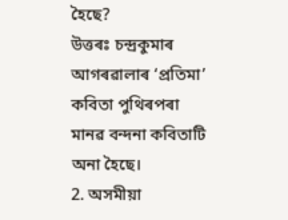হৈছে?
উত্তৰঃ চন্দ্ৰকুমাৰ আগৰৱালাৰ ‘প্রতিমা’ কবিতা পুথিৰপৰা মানৱ বন্দনা কবিতাটি অনা হৈছে।
2. অসমীয়া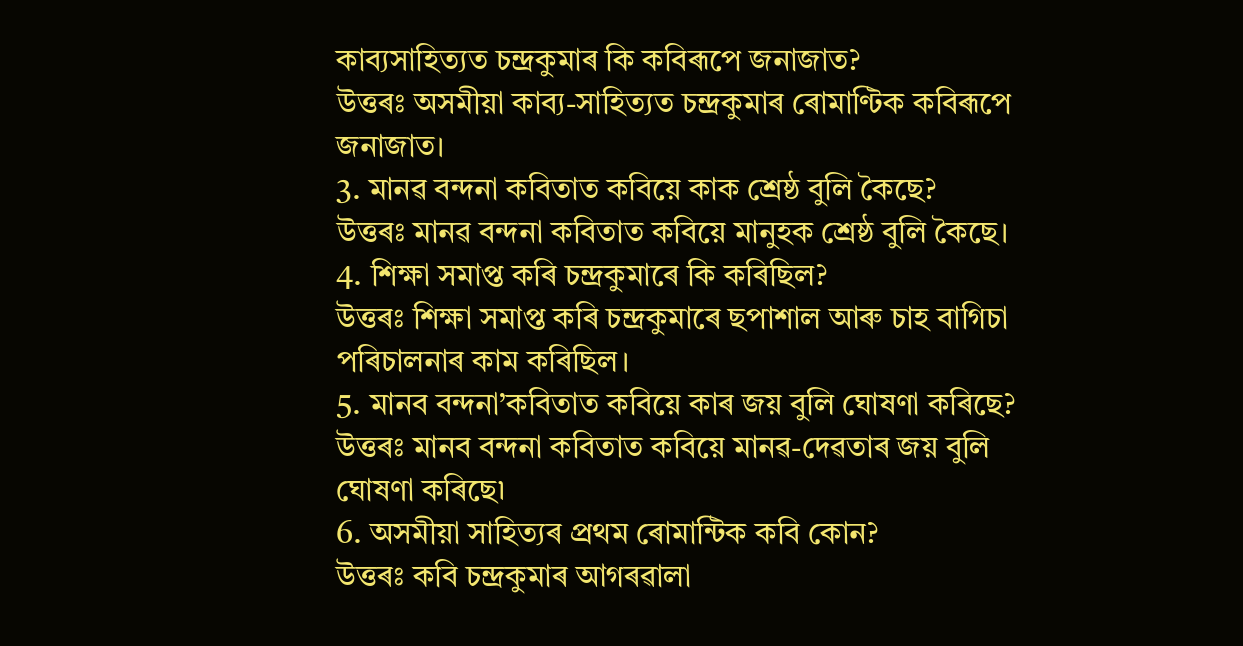কাব্যসাহিত্যত চন্দ্ৰকুমাৰ কি কবিৰূপে জনাজাত?
উত্তৰঃ অসমীয়া কাব্য-সাহিত্যত চন্দ্ৰকুমাৰ ৰোমাণ্টিক কবিৰূপে জনাজাত।
3. মানৱ বন্দনা কবিতাত কবিয়ে কাক শ্ৰেষ্ঠ বুলি কৈছে?
উত্তৰঃ মানৱ বন্দনা কবিতাত কবিয়ে মানুহক শ্ৰেষ্ঠ বুলি কৈছে।
4. শিক্ষা সমাপ্ত কৰি চন্দ্ৰকুমাৰে কি কৰিছিল?
উত্তৰঃ শিক্ষা সমাপ্ত কৰি চন্দ্ৰকুমাৰে ছপাশাল আৰু চাহ বাগিচা পৰিচালনাৰ কাম কৰিছিল।
5. মানব বন্দনা’কবিতাত কবিয়ে কাৰ জয় বুলি ঘোষণা কৰিছে?
উত্তৰঃ মানব বন্দনা কবিতাত কবিয়ে মানৱ-দেৱতাৰ জয় বুলি ঘোষণা কৰিছে৷
6. অসমীয়া সাহিত্যৰ প্ৰথম ৰোমান্টিক কবি কোন?
উত্তৰঃ কবি চন্দ্ৰকুমাৰ আগৰৱালা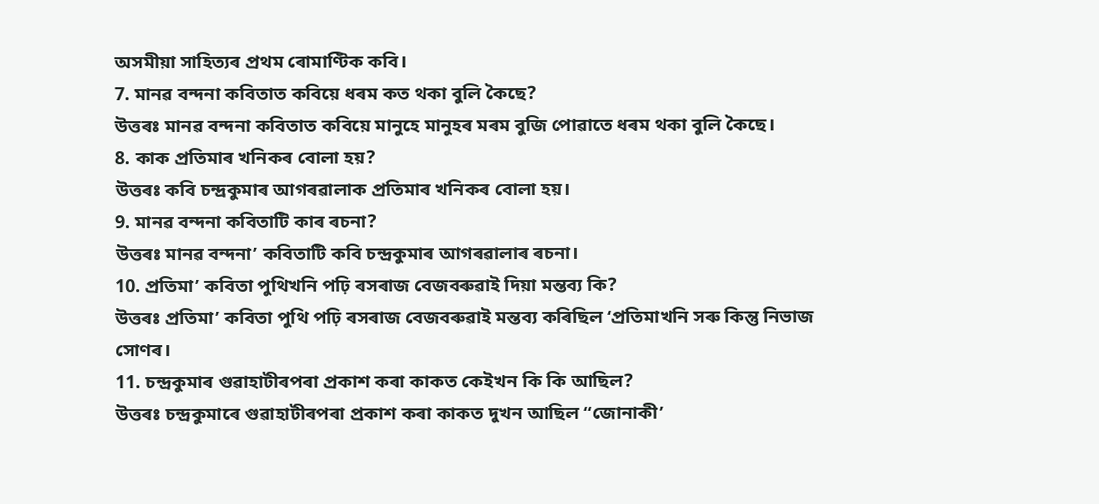অসমীয়া সাহিত্যৰ প্ৰথম ৰোমাণ্টিক কবি।
7. মানৱ বন্দনা কবিতাত কবিয়ে ধৰম কত থকা বুলি কৈছে?
উত্তৰঃ মানৱ বন্দনা কবিতাত কবিয়ে মানুহে মানুহৰ মৰম বুজি পোৱাতে ধৰম থকা বুলি কৈছে।
8. কাক প্ৰতিমাৰ খনিকৰ বোলা হয়?
উত্তৰঃ কবি চন্দ্ৰকুমাৰ আগৰৱালাক প্ৰতিমাৰ খনিকৰ বোলা হয়।
9. মানৱ বন্দনা কবিতাটি কাৰ ৰচনা?
উত্তৰঃ মানৱ বন্দনা’ কবিতাটি কবি চন্দ্ৰকুমাৰ আগৰৱালাৰ ৰচনা।
10. প্রতিমা’ কবিতা পুথিখনি পঢ়ি ৰসৰাজ বেজবৰুৱাই দিয়া মন্তব্য কি?
উত্তৰঃ প্রতিমা’ কবিতা পুথি পঢ়ি ৰসৰাজ বেজবৰুৱাই মন্তব্য কৰিছিল ‘প্ৰতিমাখনি সৰু কিন্তু নিভাজ সোণৰ।
11. চন্দ্ৰকুমাৰ গুৱাহাটীৰপৰা প্ৰকাশ কৰা কাকত কেইখন কি কি আছিল?
উত্তৰঃ চন্দ্ৰকুমাৰে গুৱাহাটীৰপৰা প্ৰকাশ কৰা কাকত দুখন আছিল “জোনাকী’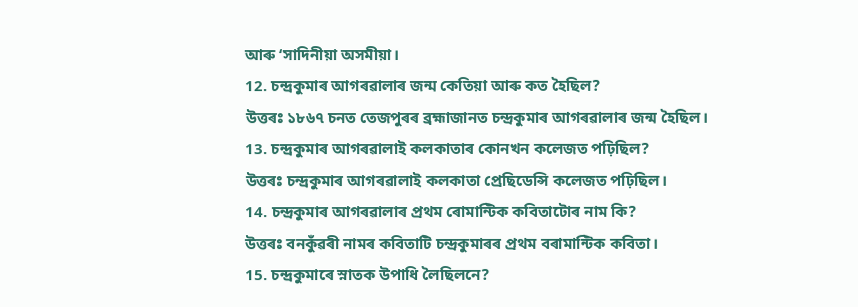আৰু ‘সাদিনীয়া অসমীয়া।
12. চন্দ্ৰকুমাৰ আগৰৱালাৰ জন্ম কেতিয়া আৰু কত হৈছিল?
উত্তৰঃ ১৮৬৭ চনত তেজপুৰৰ ব্ৰহ্মাজানত চন্দ্ৰকুমাৰ আগৰৱালাৰ জন্ম হৈছিল।
13. চন্দ্ৰকুমাৰ আগৰৱালাই কলকাতাৰ কোনখন কলেজত পঢ়িছিল?
উত্তৰঃ চন্দ্ৰকুমাৰ আগৰৱালাই কলকাতা প্ৰেছিডেন্সি কলেজত পঢ়িছিল।
14. চন্দ্ৰকুমাৰ আগৰৱালাৰ প্ৰথম ৰোমান্টিক কবিতাটোৰ নাম কি?
উত্তৰঃ বনকুঁৱৰী নামৰ কবিতাটি চন্দ্ৰকুমাৰৰ প্ৰথম বৰামান্টিক কবিতা।
15. চন্দ্ৰকুমাৰে স্নাতক উপাধি লৈছিলনে?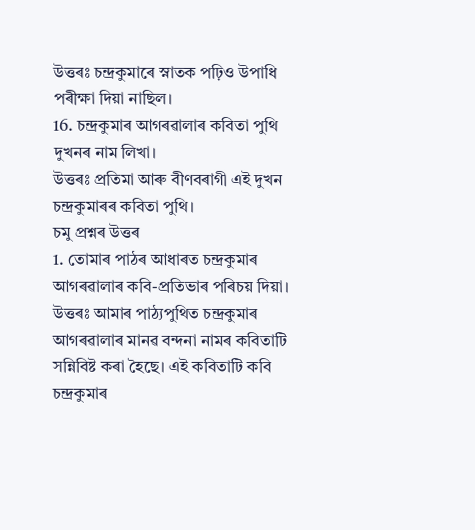উত্তৰঃ চন্দ্ৰকুমাৰে স্নাতক পঢ়িও উপাধি পৰীক্ষা দিয়া নাছিল।
16. চন্দ্ৰকুমাৰ আগৰৱালাৰ কবিতা পুথি দুখনৰ নাম লিখা।
উত্তৰঃ প্রতিমা আৰু বীণবৰাগী এই দুখন চন্দ্ৰকুমাৰৰ কবিতা পুথি।
চমু প্রশ্নৰ উত্তৰ
1. তোমাৰ পাঠৰ আধাৰত চন্দ্ৰকুমাৰ আগৰৱালাৰ কবি-প্ৰতিভাৰ পৰিচয় দিয়া।
উত্তৰঃ আমাৰ পাঠ্যপুথিত চন্দ্ৰকুমাৰ আগৰৱালাৰ মানৱ বন্দনা নামৰ কবিতাটি সন্নিবিষ্ট কৰা হৈছে। এই কবিতাটি কবি চন্দ্ৰকুমাৰ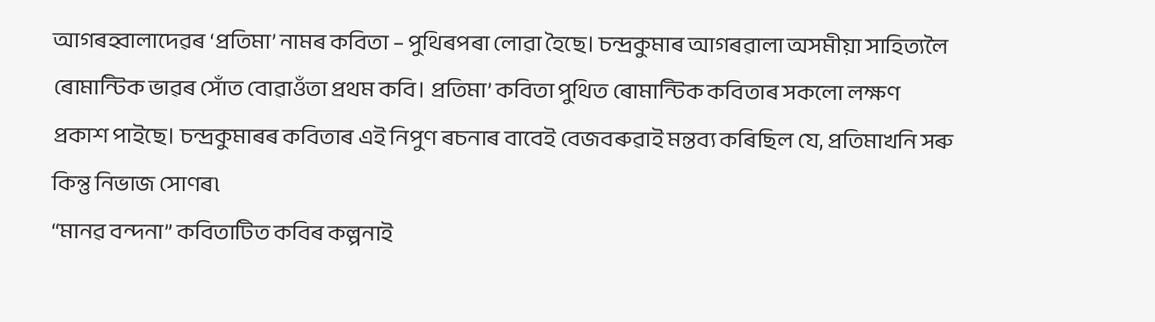আগৰহ্বালাদেৱৰ ‘প্রতিমা’ নামৰ কবিতা – পুথিৰপৰা লোৱা হৈছে। চন্দ্ৰকুমাৰ আগৰৱালা অসমীয়া সাহিত্যলৈ ৰোমান্টিক ভাৱৰ সোঁত বোৱাওঁতা প্রথম কবি। প্রতিমা’ কবিতা পুথিত ৰোমান্টিক কবিতাৰ সকলো লক্ষণ প্রকাশ পাইছে। চন্দ্ৰকুমাৰৰ কবিতাৰ এই নিপুণ ৰচনাৰ বাবেই বেজবৰুৱাই মন্তব্য কৰিছিল যে, প্ৰতিমাখনি সৰু কিন্তু নিভাজ সোণৰ৷
“মানৱ বন্দনা” কবিতাটিত কবিৰ কল্পনাই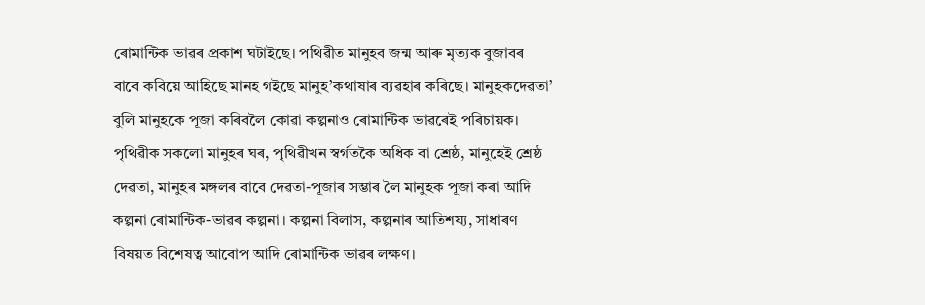ৰোমান্টিক ভাৱৰ প্ৰকাশ ঘটাইছে। পথিৱীত মানুহব জন্ম আৰু মৃত্যক বুজাবৰ বাবে কবিয়ে আহিছে মানহ গইছে মানুহ’কথাষাৰ ব্যৱহাৰ কৰিছে। মানুহকদেৱতা’ বুলি মানুহকে পূজা কৰিবলৈ কোৱা কল্পনাও ৰোমান্টিক ভাৱৰেই পৰিচায়ক। পৃথিৱীক সকলো মানুহৰ ঘৰ, পৃথিৱীখন স্বৰ্গতকৈ অধিক বা শ্রেষ্ঠ, মানুহেই শ্রেষ্ঠ দেৱতা, মানুহৰ মঙ্গলৰ বাবে দেৱতা-পূজাৰ সম্ভাৰ লৈ মানুহক পূজা কৰা আদি কল্পনা ৰোমান্টিক-ভাৱৰ কল্পনা। কল্পনা বিলাস, কল্পনাৰ আতিশয্য, সাধাৰণ বিষয়ত বিশেষত্ব আবোপ আদি ৰোমান্টিক ভাৱৰ লক্ষণ।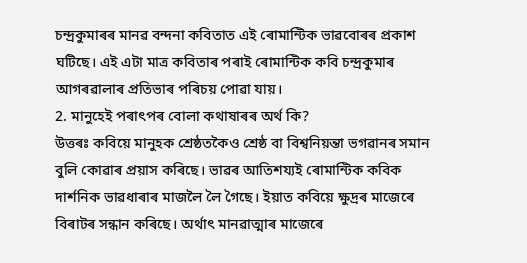চন্দ্ৰকুমাৰৰ মানৱ বন্দনা কবিতাত এই ৰোমান্টিক ভাৱবোৰৰ প্রকাশ ঘটিছে। এই এটা মাত্ৰ কবিতাৰ পৰাই ৰোমান্টিক কবি চন্দ্ৰকুমাৰ আগৰৱালাৰ প্ৰতিভাৰ পৰিচয় পোৱা যায়।
2. মানুহেই পৰাৎপৰ বোলা কথাষাৰৰ অৰ্থ কি?
উত্তৰঃ কবিয়ে মানুহক শ্রেষ্ঠতকৈও শ্রেষ্ঠ বা বিশ্বনিয়ন্তা ভগৱানৰ সমান বুলি কোৱাৰ প্ৰয়াস কৰিছে। ভাৱৰ আতিশয্যই ৰোমান্টিক কবিক দার্শনিক ভাৱধাৰাৰ মাজলৈ লৈ গৈছে। ইয়াত কবিয়ে ক্ষুদ্ৰৰ মাজেৰে বিৰাটৰ সন্ধান কৰিছে। অর্থাৎ মানৱাত্মাৰ মাজেৰে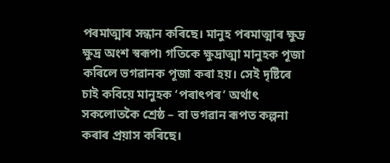পৰমাত্মাৰ সন্ধান কৰিছে। মানুহ পৰমাত্মাৰ ক্ষুদ্ৰ ক্ষুদ্র অংশ স্বৰূপ৷ গতিকে ক্ষুদ্রাত্মা মানুহক পূজা কৰিলে ভগৱানক পূজা কৰা হয়। সেই দৃষ্টিৰে চাই কবিয়ে মানুহক ‘পৰাৎপৰ’ অৰ্থাৎ সকলোতকৈ শ্ৰেষ্ঠ – বা ভগৱান ৰূপত কল্পনা কৰাৰ প্ৰয়াস কৰিছে।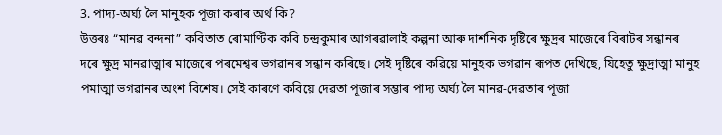3. পাদ্য-অৰ্ঘ্য লৈ মানুহক পূজা কৰাৰ অৰ্থ কি?
উত্তৰঃ “মানৱ বন্দনা” কবিতাত ৰোমাণ্টিক কবি চন্দ্ৰকুমাৰ আগৰৱালাই কল্পনা আৰু দার্শনিক দৃষ্টিৰে ক্ষুদ্ৰৰ মাজেৰে বিৰাটৰ সন্ধানৰ দৰে ক্ষুদ্ৰ মানৱাত্মাৰ মাজেৰে পৰমেশ্বৰ ভগৱানৰ সন্ধান কৰিছে। সেই দৃষ্টিৰে কৱিয়ে মানুহক ভগৱান ৰূপত দেখিছে, যিহেতু ক্ষুদ্রাত্মা মানুহ পমাত্মা ভগৱানৰ অংশ বিশেষ। সেই কাৰণে কবিয়ে দেৱতা পূজাৰ সম্ভাৰ পাদ্য অৰ্ঘ্য লৈ মানৱ-দেৱতাৰ পূজা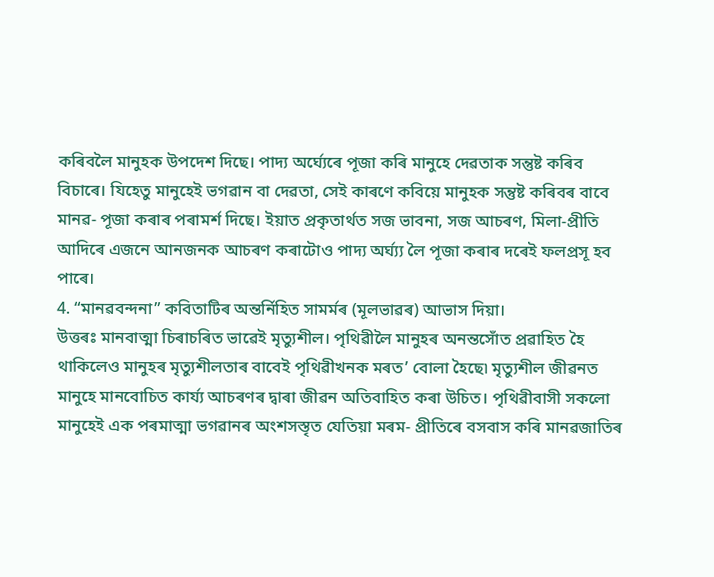কৰিবলৈ মানুহক উপদেশ দিছে। পাদ্য অৰ্ঘ্যেৰে পূজা কৰি মানুহে দেৱতাক সন্তুষ্ট কৰিব বিচাৰে। যিহেতু মানুহেই ভগৱান বা দেৱতা, সেই কাৰণে কবিয়ে মানুহক সন্তুষ্ট কৰিবৰ বাবে মানৱ- পূজা কৰাৰ পৰামৰ্শ দিছে। ইয়াত প্ৰকৃতাৰ্থত সজ ভাবনা, সজ আচৰণ, মিলা-প্ৰীতি আদিৰে এজনে আনজনক আচৰণ কৰাটোও পাদ্য অর্ঘ্য্য লৈ পূজা কৰাৰ দৰেই ফলপ্রসূ হব পাৰে।
4. “মানৱবন্দনা” কবিতাটিৰ অন্তৰ্নিহিত সামৰ্মৰ (মূলভাৱৰ) আভাস দিয়া।
উত্তৰঃ মানবাত্মা চিৰাচৰিত ভাৱেই মৃত্যুশীল। পৃথিৱীলৈ মানুহৰ অনন্তসোঁত প্ৰৱাহিত হৈ থাকিলেও মানুহৰ মৃত্যুশীলতাৰ বাবেই পৃথিৱীখনক মৰত’ বোলা হৈছে৷ মৃত্যুশীল জীৱনত মানুহে মানবোচিত কাৰ্য্য আচৰণৰ দ্বাৰা জীৱন অতিবাহিত কৰা উচিত। পৃথিৱীবাসী সকলো মানুহেই এক পৰমাত্মা ভগৱানৰ অংশসস্তৃত যেতিয়া মৰম- প্ৰীতিৰে বসবাস কৰি মানৱজাতিৰ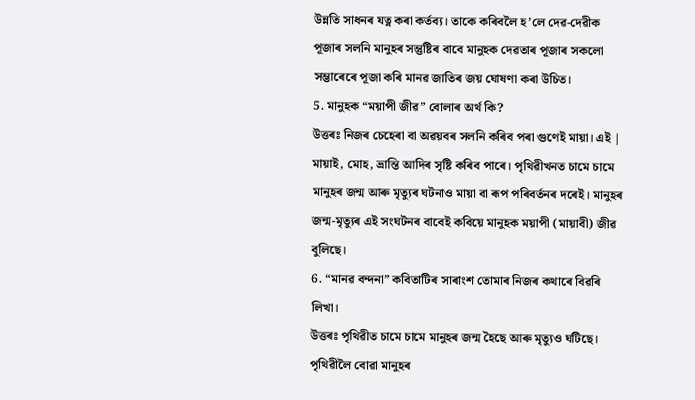উন্নতি সাধনৰ যত্ন কৰা কৰ্তব্য। তাকে কৰিবলৈ হ’লে দেৱ-দেৱীক পূজাৰ সলনি মানুহৰ সন্তুষ্টিৰ বাবে মানুহক দেৱতাৰ পূজাৰ সকলো সম্ভাৰেৰে পূজা কৰি মানৱ জাতিৰ জয় ঘোষণা কৰা উচিত।
5. মানুহক “ময়াপী জীৱ” বোলাৰ অৰ্থ কি?
উত্তৰঃ নিজৰ চেহেৰা বা অৱয়বৰ সলনি কৰিব পৰা গুণেই মায়া। এই | মায়াই, মোহ, ভ্ৰান্তি আদিৰ সৃষ্টি কৰিব পাৰে। পৃথিৱীখনত চামে চামে মানুহৰ জন্ম আৰু মৃত্যুৰ ঘটনাও মায়া বা ৰূপ পৰিবৰ্তনৰ দৰেই। মানুহৰ জন্ম-মৃত্যুৰ এই সংঘটনৰ বাবেই কবিয়ে মানুহক ময়াপী (মায়াবী) জীৱ বুলিছে।
6. “মানৱ বন্দনা” কবিতাটিৰ সাৰাংশ তোমাৰ নিজৰ কথাৰে বিৱৰি লিখা।
উত্তৰঃ পৃথিৱীত চামে চামে মানুহৰ জন্ম হৈছে আৰু মৃত্যুও ঘটিছে। পৃথিৱীলৈ বোৱা মানুহৰ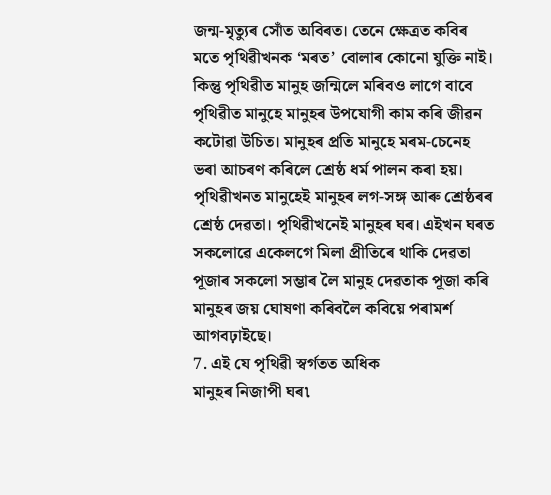জন্ম-মৃত্যুৰ সোঁত অবিৰত। তেনে ক্ষেত্ৰত কবিৰ মতে পৃথিৱীখনক ‘মৰত’ বোলাৰ কোনো যুক্তি নাই। কিন্তু পৃথিৱীত মানুহ জন্মিলে মৰিবও লাগে বাবে পৃথিৱীত মানুহে মানুহৰ উপযোগী কাম কৰি জীৱন কটোৱা উচিত। মানুহৰ প্ৰতি মানুহে মৰম-চেনেহ ভৰা আচৰণ কৰিলে শ্রেষ্ঠ ধর্ম পালন কৰা হয়। পৃথিৱীখনত মানুহেই মানুহৰ লগ-সঙ্গ আৰু শ্ৰেষ্ঠৰৰ শ্ৰেষ্ঠ দেৱতা। পৃথিৱীখনেই মানুহৰ ঘৰ। এইখন ঘৰত সকলোৱে একেলগে মিলা প্ৰীতিৰে থাকি দেৱতা পূজাৰ সকলো সম্ভাৰ লৈ মানুহ দেৱতাক পূজা কৰি মানুহৰ জয় ঘোষণা কৰিবলৈ কবিয়ে পৰামৰ্শ আগবঢ়াইছে।
7. এই যে পৃথিৱী স্বৰ্গতত অধিক
মানুহৰ নিজাপী ঘৰ৷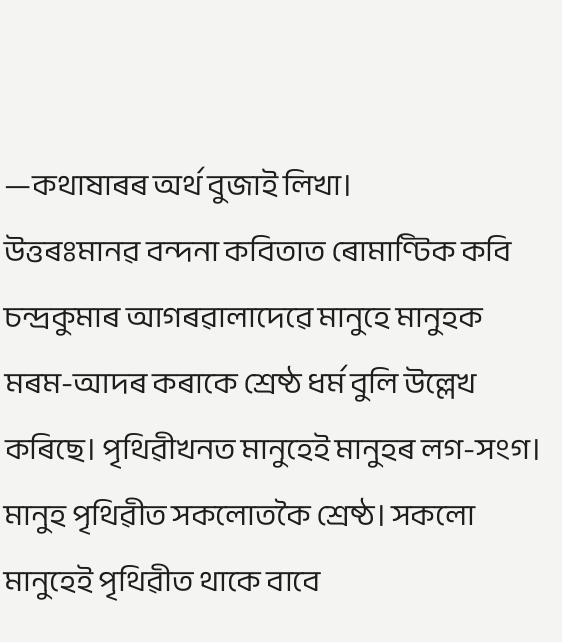—কথাষাৰৰ অৰ্থ বুজাই লিখা।
উত্তৰঃমানৱ বন্দনা কবিতাত ৰোমাণ্টিক কবি চন্দ্ৰকুমাৰ আগৰৱালাদেৱে মানুহে মানুহক মৰম-আদৰ কৰাকে শ্রেষ্ঠ ধৰ্ম বুলি উল্লেখ কৰিছে। পৃথিৱীখনত মানুহেই মানুহৰ লগ-সংগ। মানুহ পৃথিৱীত সকলোতকৈ শ্রেষ্ঠ। সকলো মানুহেই পৃথিৱীত থাকে বাবে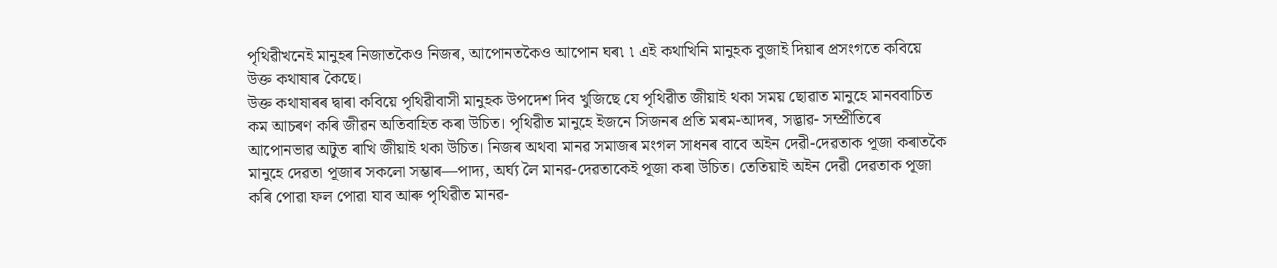পৃথিৱীখনেই মানুহৰ নিজাতকৈও নিজৰ, আপোনতকৈও আপোন ঘৰ৷ ৷ এই কথাখিনি মানুহক বুজাই দিয়াৰ প্ৰসংগতে কবিয়ে উক্ত কথাষাৰ কৈছে।
উক্ত কথাষাৰৰ দ্বাৰা কবিয়ে পৃথিৱীবাসী মানুহক উপদেশ দিব খুজিছে যে পৃথিৱীত জীয়াই থকা সময় ছোৱাত মানুহে মানববাচিত কম আচৰণ কৰি জীৱন অতিবাহিত কৰা উচিত। পৃথিৱীত মানুহে ইজনে সিজনৰ প্ৰতি মৰম-আদৰ, সদ্ভাৱ- সম্প্ৰীতিৰে আপোনভাৱ অটুত ৰাখি জীয়াই থকা উচিত। নিজৰ অথবা মানৱ সমাজৰ মংগল সাধনৰ বাবে অইন দেৱী-দেৱতাক পূজা কৰাতকৈ মানুহে দেৱতা পূজাৰ সকলো সম্ভাৰ—পাদ্য, অৰ্ঘ্য লৈ মানৱ-দেৱতাকেই পূজা কৰা উচিত। তেতিয়াই অইন দেৱী দেৱতাক পূজা কৰি পোৱা ফল পোৱা যাব আৰু পৃথিৱীত মানৱ-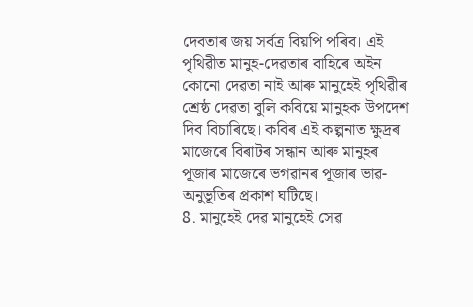দেবতাৰ জয় সৰ্বত্ৰ বিয়পি পৰিব। এই পৃথিৱীত মানুহ-দেৱতাৰ বাহিৰে অইন কোনো দেৱতা নাই আৰু মানুহেই পৃথিৱীৰ শ্ৰেষ্ঠ দেৱতা বুলি কবিয়ে মানুহক উপদেশ দিব বিচাৰিছে। কবিৰ এই কল্পনাত ক্ষুদ্ৰৰ মাজেৰে বিৰাটৰ সন্ধান আৰু মানুহৰ পূজাৰ মাজেৰে ভগৱানৰ পূজাৰ ভাৱ-অনুভূতিৰ প্রকাশ ঘটিছে।
8. মানুহেই দেৱ মানুহেই সেৱ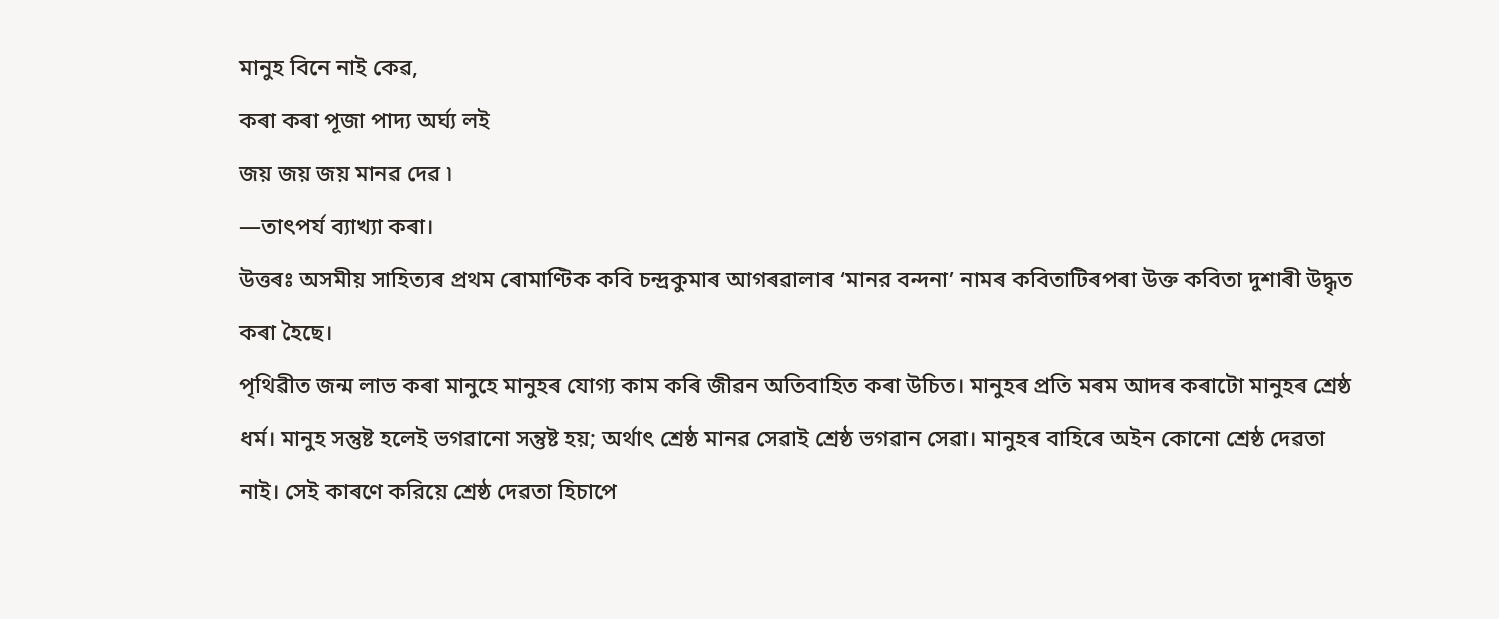মানুহ বিনে নাই কেৱ,
কৰা কৰা পূজা পাদ্য অর্ঘ্য লই
জয় জয় জয় মানৱ দেৱ ৷
—তাৎপর্য ব্যাখ্যা কৰা।
উত্তৰঃ অসমীয় সাহিত্যৰ প্ৰথম ৰোমাণ্টিক কবি চন্দ্ৰকুমাৰ আগৰৱালাৰ ‘মানর বন্দনা’ নামৰ কবিতাটিৰপৰা উক্ত কবিতা দুশাৰী উদ্ধৃত কৰা হৈছে।
পৃথিৱীত জন্ম লাভ কৰা মানুহে মানুহৰ যোগ্য কাম কৰি জীৱন অতিবাহিত কৰা উচিত। মানুহৰ প্ৰতি মৰম আদৰ কৰাটো মানুহৰ শ্ৰেষ্ঠ ধর্ম। মানুহ সন্তুষ্ট হলেই ভগৱানো সন্তুষ্ট হয়; অর্থাৎ শ্রেষ্ঠ মানৱ সেৱাই শ্ৰেষ্ঠ ভগৱান সেৱা। মানুহৰ বাহিৰে অইন কোনো শ্রেষ্ঠ দেৱতা নাই। সেই কাৰণে করিয়ে শ্রেষ্ঠ দেৱতা হিচাপে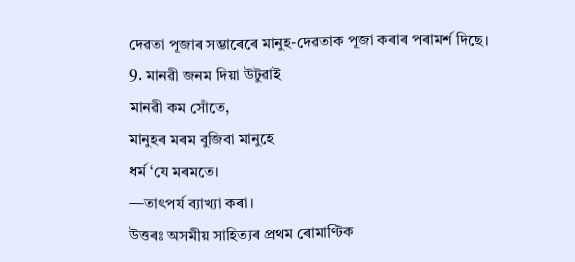দেৱতা পূজাৰ সম্ভাৰেৰে মানুহ-দেৱতাক পূজা কৰাৰ পৰামৰ্শ দিছে।
9. মানৱী জনম দিয়া উটুৱাই
মানৱী কম সোঁতে,
মানুহৰ মৰম বুজিবা মানুহে
ধৰ্ম ‘যে মৰমতে।
—তাৎপর্য ব্যাখ্যা কৰা।
উত্তৰঃ অসমীয় সাহিত্যৰ প্ৰথম ৰোমাণ্টিক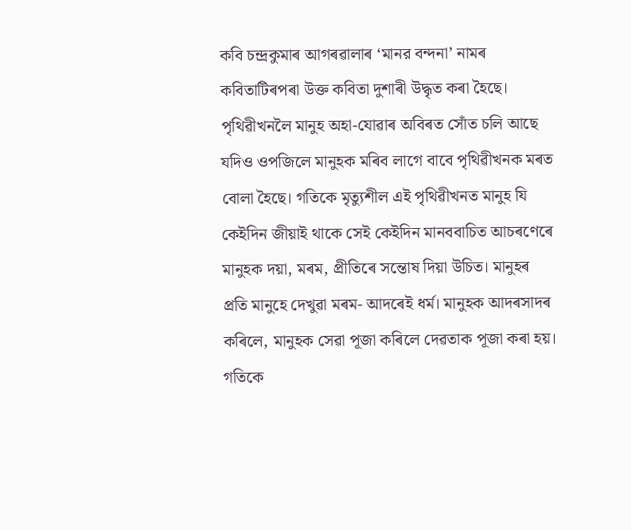কবি চন্দ্ৰকুমাৰ আগৰৱালাৰ ‘মানর বন্দনা’ নামৰ কবিতাটিৰপৰা উক্ত কবিতা দুশাৰী উদ্ধৃত কৰা হৈছে।
পৃথিৱীখনলৈ মানুহ অহা-যোৱাৰ অবিৰত সোঁত চলি আছে যদিও ওপজিলে মানুহক মৰিব লাগে বাবে পৃথিৱীখনক মৰত বোলা হৈছে। গতিকে মৃত্যুশীল এই পৃথিৱীখনত মানুহ যি কেইদিন জীয়াই থাকে সেই কেইদিন মানববাচিত আচৰণেৰে মানুহক দয়া, মৰম, প্ৰীতিৰে সন্তোষ দিয়া উচিত। মানুহৰ প্ৰতি মানুহে দেখুৱা মৰম- আদৰেই ধৰ্ম। মানুহক আদৰসাদৰ কৰিলে, মানুহক সেৱা পূজা কৰিলে দেৱতাক পূজা কৰা হয়। গতিকে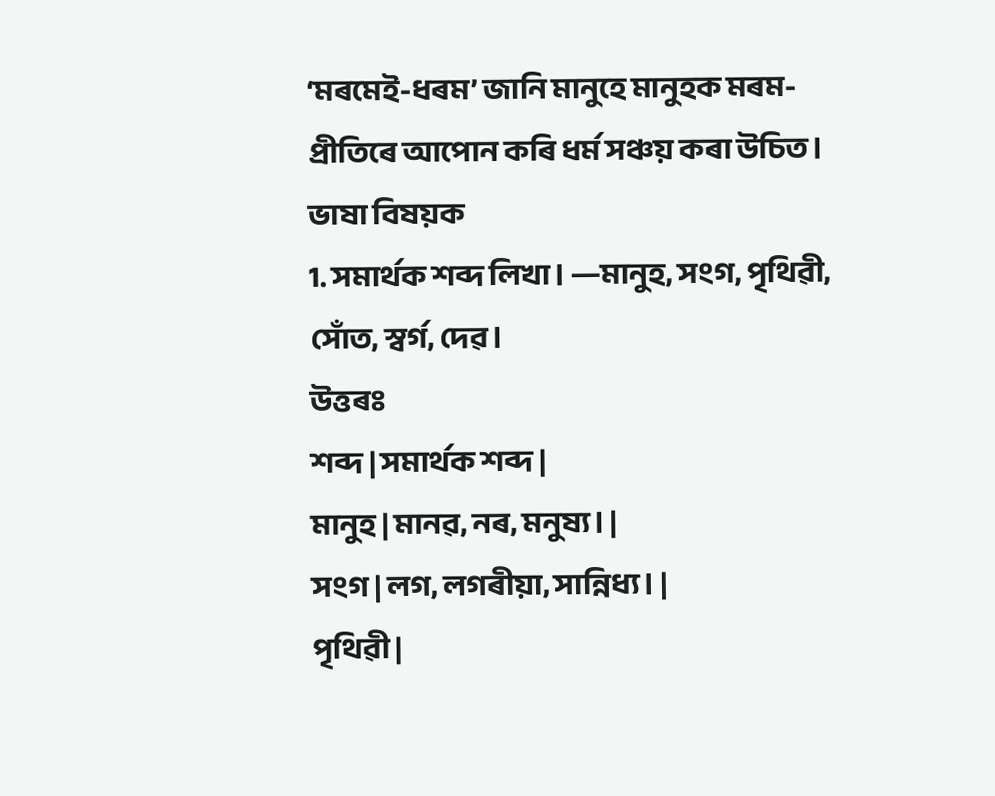‘মৰমেই-ধৰম’ জানি মানুহে মানুহক মৰম-প্ৰীতিৰে আপোন কৰি ধৰ্ম সঞ্চয় কৰা উচিত।
ভাষা বিষয়ক
1. সমার্থক শব্দ লিখা। ―মানুহ, সংগ, পৃথিৱী, সোঁত, স্বৰ্গ, দেৱ।
উত্তৰঃ
শব্দ | সমার্থক শব্দ |
মানুহ | মানৱ, নৰ, মনুষ্য। |
সংগ | লগ, লগৰীয়া, সান্নিধ্য। |
পৃথিৱী |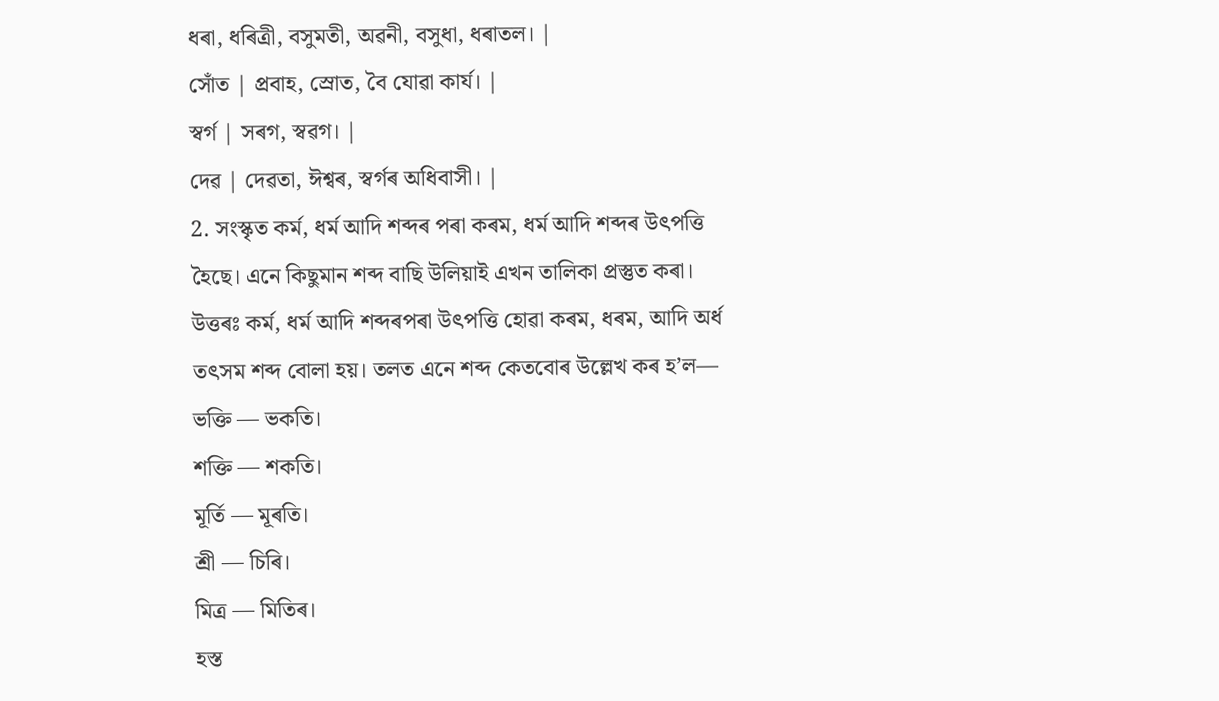ধৰা, ধৰিত্ৰী, বসুমতী, অৱনী, বসুধা, ধৰাতল। |
সোঁত | প্রবাহ, স্রোত, বৈ যোৱা কাৰ্য। |
স্বৰ্গ | সৰগ, স্বৱগ। |
দেৱ | দেৱতা, ঈশ্বৰ, স্বৰ্গৰ অধিবাসী। |
2. সংস্কৃত কর্ম, ধৰ্ম আদি শব্দৰ পৰা কৰম, ধৰ্ম আদি শব্দৰ উৎপত্তি হৈছে। এনে কিছুমান শব্দ বাছি উলিয়াই এখন তালিকা প্রস্তুত কৰা।
উত্তৰঃ কৰ্ম, ধৰ্ম আদি শব্দৰপৰা উৎপত্তি হোৱা কৰম, ধৰম, আদি অর্ধ তৎসম শব্দ বোলা হয়। তলত এনে শব্দ কেতবোৰ উল্লেখ কৰ হ’ল—
ভক্তি ― ভকতি।
শক্তি ― শকতি।
মূর্তি ― মূৰতি।
শ্রী ― চিৰি।
মিত্র ― মিতিৰ।
হস্ত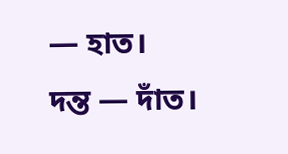― হাত।
দন্ত ― দাঁত।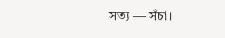সত্য ― সঁচা।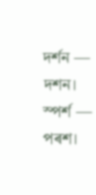দর্শন ― দশন।
স্পর্শ ― পৰশ।